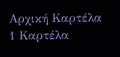Αρχική Καρτέλα 1 Καρτέλα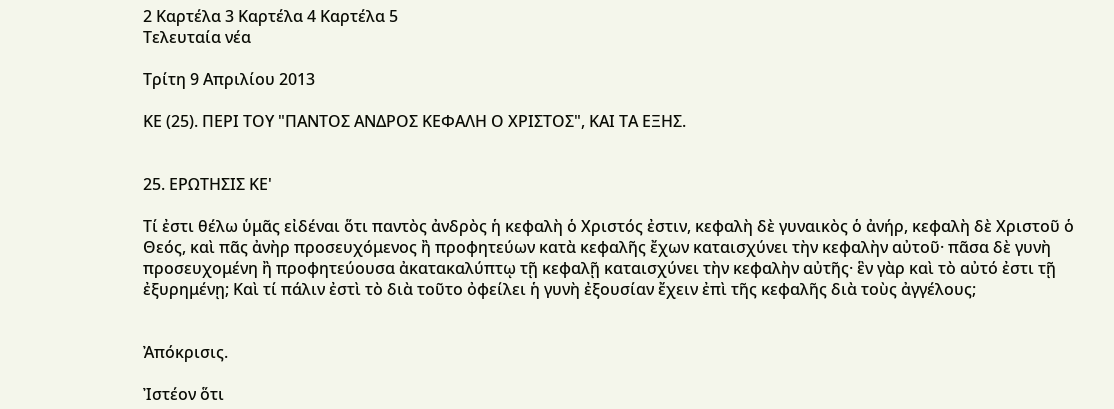2 Καρτέλα 3 Καρτέλα 4 Καρτέλα 5
Τελευταία νέα

Τρίτη 9 Απριλίου 2013

ΚΕ (25). ΠΕΡΙ ΤΟΥ "ΠΑΝΤΟΣ ΑΝΔΡΟΣ ΚΕΦΑΛΗ Ο ΧΡΙΣΤΟΣ", ΚΑΙ ΤΑ ΕΞΗΣ.


25. ΕΡΩΤΗΣΙΣ ΚΕ'

Τί ἐστι θέλω ὑμᾶς εἰδέναι ὅτι παντὸς ἀνδρὸς ἡ κεφαλὴ ὁ Χριστός ἐστιν, κεφαλὴ δὲ γυναικὸς ὁ ἀνήρ, κεφαλὴ δὲ Χριστοῦ ὁ Θεός, καὶ πᾶς ἀνὴρ προσευχόμενος ἢ προφητεύων κατὰ κεφαλῆς ἔχων καταισχύνει τὴν κεφαλὴν αὐτοῦ· πᾶσα δὲ γυνὴ προσευχομένη ἢ προφητεύουσα ἀκατακαλύπτῳ τῇ κεφαλῇ καταισχύνει τὴν κεφαλὴν αὐτῆς· ἓν γὰρ καὶ τὸ αὐτό ἐστι τῇ ἐξυρημένῃ; Καὶ τί πάλιν ἐστὶ τὸ διὰ τοῦτο ὀφείλει ἡ γυνὴ ἐξουσίαν ἔχειν ἐπὶ τῆς κεφαλῆς διὰ τοὺς ἀγγέλους;


Ἀπόκρισις.

Ἰστέον ὅτι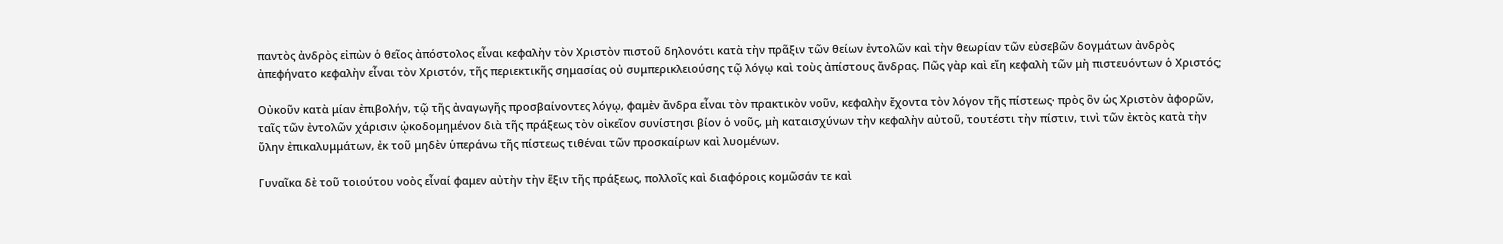παντὸς ἀνδρὸς εἰπὼν ὁ θεῖος ἀπόστολος εἶναι κεφαλὴν τὸν Χριστὸν πιστοῦ δηλονότι κατὰ τὴν πρᾶξιν τῶν θείων ἐντολῶν καὶ τὴν θεωρίαν τῶν εὐσεβῶν δογμάτων ἀνδρὸς ἀπεφήνατο κεφαλὴν εἶναι τὸν Χριστόν, τῆς περιεκτικῆς σημασίας οὐ συμπερικλειούσης τῷ λόγῳ καὶ τοὺς ἀπίστους ἄνδρας. Πῶς γὰρ καὶ εἴη κεφαλὴ τῶν μὴ πιστευόντων ὁ Χριστός;

Οὐκοῦν κατὰ μίαν ἐπιβολήν, τῷ τῆς ἀναγωγῆς προσβαίνοντες λόγῳ, φαμὲν ἄνδρα εἶναι τὸν πρακτικὸν νοῦν, κεφαλὴν ἔχοντα τὸν λόγον τῆς πίστεως· πρὸς ὃν ὡς Χριστὸν ἀφορῶν, ταῖς τῶν ἐντολῶν χάρισιν ᾠκοδομημένον διὰ τῆς πράξεως τὸν οἰκεῖον συνίστησι βίον ὁ νοῦς, μὴ καταισχύνων τὴν κεφαλὴν αὐτοῦ, τουτέστι τὴν πίστιν, τινὶ τῶν ἐκτὸς κατὰ τὴν ὕλην ἐπικαλυμμάτων, ἐκ τοῦ μηδὲν ὑπεράνω τῆς πίστεως τιθέναι τῶν προσκαίρων καὶ λυομένων.

Γυναῖκα δὲ τοῦ τοιούτου νοὸς εἶναί φαμεν αὐτὴν τὴν ἕξιν τῆς πράξεως, πολλοῖς καὶ διαφόροις κομῶσάν τε καὶ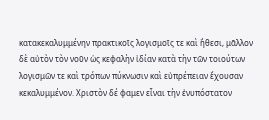κατακεκαλυμμένην πρακτικοῖς λογισμοῖς τε καὶ ἤθεσι, μᾶλλον δὲ αὐτὸν τὸν νοῦν ὡς κεφαλὴν ἰδίαν κατὰ τὴν τῶν τοιούτων λογισμῶν τε καὶ τρόπων πύκνωσιν καὶ εὐπρέπειαν ἔχουσαν κεκαλυμμένον. Χριστὸν δέ φαμεν εἶναι τὴν ἐνυπόστατον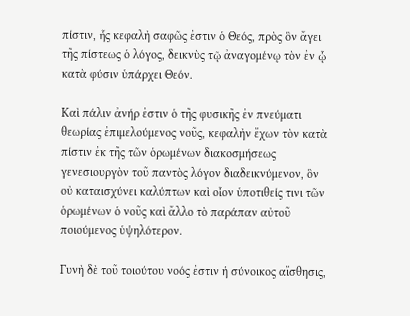πίστιν, ἧς κεφαλὴ σαφῶς ἐστιν ὁ Θεός, πρὸς ὃν ἄγει τῆς πίστεως ὁ λόγος, δεικνὺς τῷ ἀναγομένῳ τὸν ἐν ᾧ κατὰ φύσιν ὑπάρχει Θεόν.

Καὶ πάλιν ἀνήρ ἐστιν ὁ τῆς φυσικῆς ἐν πνεύματι θεωρίας ἐπιμελούμενος νοῦς, κεφαλὴν ἔχων τὸν κατὰ πίστιν ἐκ τῆς τῶν ὁρωμένων διακοσμήσεως γενεσιουργὸν τοῦ παντὸς λόγον διαδεικνύμενον, ὃν οὐ καταισχύνει καλύπτων καὶ οἷον ὑποτιθείς τινι τῶν ὁρωμένων ὁ νοῦς καὶ ἄλλο τὸ παράπαν αὐτοῦ ποιούμενος ὑψηλότερον.

Γυνὴ δὲ τοῦ τοιούτου νοός ἐστιν ἡ σύνοικος αἴσθησις,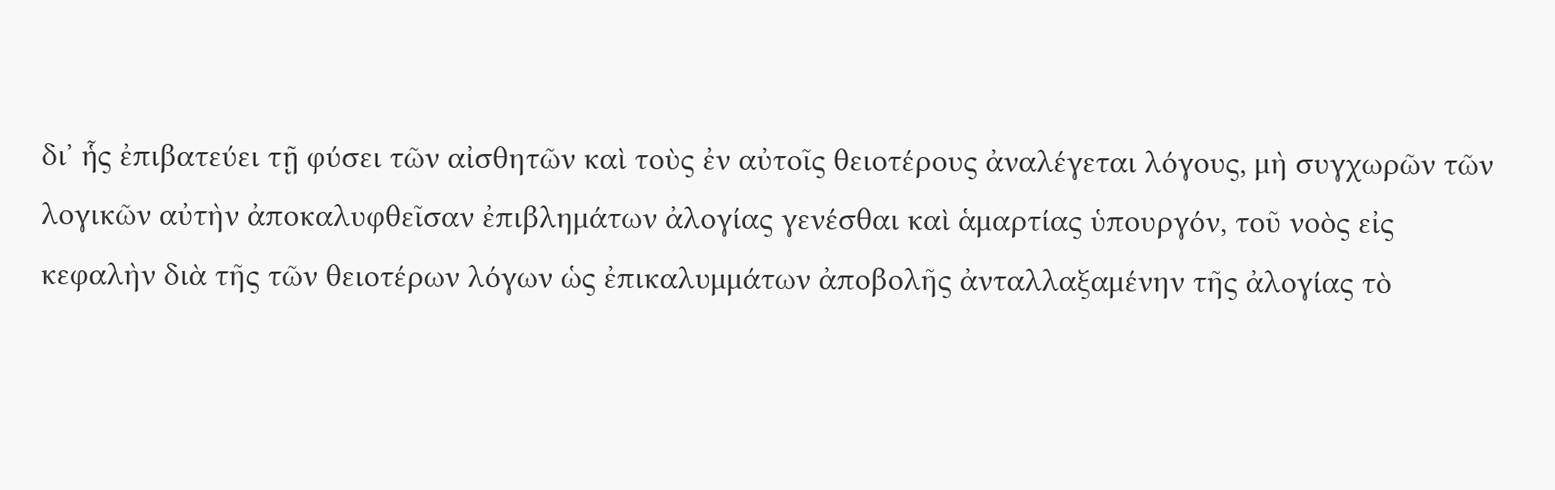δι᾽ ἧς ἐπιβατεύει τῇ φύσει τῶν αἰσθητῶν καὶ τοὺς ἐν αὐτοῖς θειοτέρους ἀναλέγεται λόγους, μὴ συγχωρῶν τῶν λογικῶν αὐτὴν ἀποκαλυφθεῖσαν ἐπιβλημάτων ἀλογίας γενέσθαι καὶ ἁμαρτίας ὑπουργόν, τοῦ νοὸς εἰς κεφαλὴν διὰ τῆς τῶν θειοτέρων λόγων ὡς ἐπικαλυμμάτων ἀποβολῆς ἀνταλλαξαμένην τῆς ἀλογίας τὸ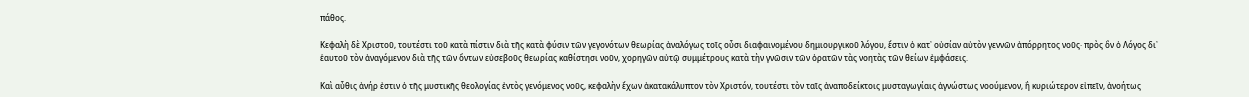πάθος.

Κεφαλὴ δὲ Χριστοῦ, τουτέστι τοῦ κατὰ πίστιν διὰ τῆς κατὰ φύσιν τῶν γεγονότων θεωρίας ἀναλόγως τοῖς οὖσι διαφαινομένου δημιουργικοῦ λόγου, ἔστιν ὁ κατ᾽ οὐσίαν αὐτὸν γεννῶν ἀπόρρητος νοῦς· πρὸς ὃν ὁ Λόγος δι᾽ ἑαυτοῦ τὸν ἀναγόμενον διὰ τῆς τῶν ὄντων εὐσεβοῦς θεωρίας καθίστησι νοῦν, χορηγῶν αὐτῷ συμμέτρους κατὰ τὴν γνῶσιν τῶν ὁρατῶν τὰς νοητὰς τῶν θείων ἐμφάσεις.

Καὶ αὖθις ἀνήρ ἐστιν ὁ τῆς μυστικῆς θεολογίας ἐντὸς γενόμενος νοῦς, κεφαλὴν ἔχων ἀκατακάλυπτον τὸν Χριστόν, τουτέστι τὸν ταῖς ἀναποδείκτοις μυσταγωγίαις ἀγνώστως νοούμενον, ἢ κυριώτερον εἰπεῖν, ἀνοήτως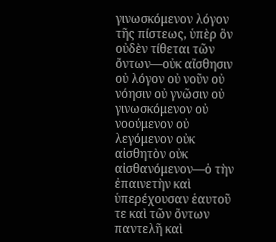γινωσκόμενον λόγον τῆς πίστεως, ὑπὲρ ὃν οὐδὲν τίθεται τῶν ὄντων—οὐκ αἴσθησιν οὐ λόγον οὐ νοῦν οὐ νόησιν οὐ γνῶσιν οὐ γινωσκόμενον οὐ νοούμενον οὐ λεγόμενον οὐκ αἰσθητὸν οὐκ αἰσθανόμενον—ὁ τὴν ἐπαινετὴν καὶ ὑπερέχουσαν ἑαυτοῦ τε καὶ τῶν ὄντων παντελῆ καὶ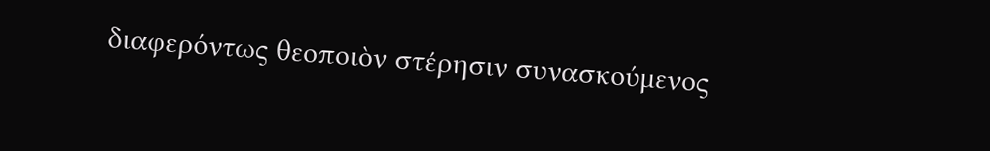διαφερόντως θεοποιὸν στέρησιν συνασκούμενος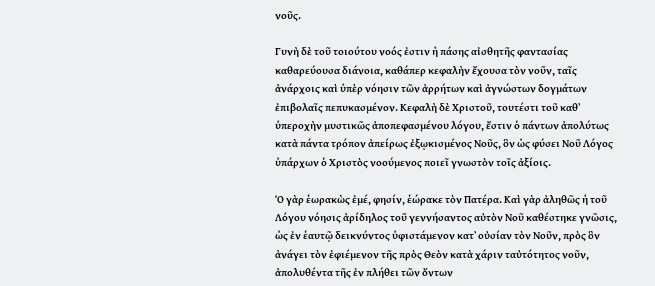νοῦς.

Γυνὴ δὲ τοῦ τοιούτου νοός ἐστιν ἡ πάσης αἰσθητῆς φαντασίας καθαρεύουσα διάνοια, καθάπερ κεφαλὴν ἔχουσα τὸν νοῦν, ταῖς ἀνάρχοις καὶ ὑπὲρ νόησιν τῶν ἀρρήτων καὶ ἀγνώστων δογμάτων ἐπιβολαῖς πεπυκασμένον. Κεφαλὴ δὲ Χριστοῦ, τουτέστι τοῦ καθ᾽ ὑπεροχὴν μυστικῶς ἀποπεφασμένου λόγου, ἔστιν ὁ πάντων ἀπολύτως κατὰ πάντα τρόπον ἀπείρως ἐξῳκισμένος Νοῦς, ὃν ὡς φύσει Νοῦ Λόγος ὑπάρχων ὁ Χριστὸς νοούμενος ποιεῖ γνωστὸν τοῖς ἀξίοις.

Ὁ γὰρ ἑωρακὼς ἐμέ, φησίν, ἑώρακε τὸν Πατέρα. Καὶ γὰρ ἀληθῶς ἡ τοῦ Λόγου νόησις ἀρίδηλος τοῦ γεννήσαντος αὐτὸν Νοῦ καθέστηκε γνῶσις, ὡς ἐν ἑαυτῷ δεικνύντος ὑφιστάμενον κατ᾽ οὐσίαν τὸν Νοῦν, πρὸς ὃν ἀνάγει τὸν ἐφιέμενον τῆς πρὸς Θεὸν κατὰ χάριν ταὐτότητος νοῦν, ἀπολυθέντα τῆς ἐν πλήθει τῶν ὄντων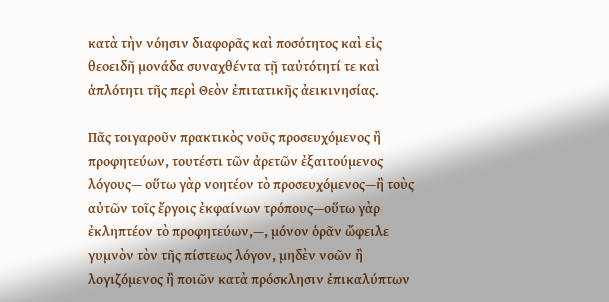κατὰ τὴν νόησιν διαφορᾶς καὶ ποσότητος καὶ εἰς θεοειδῆ μονάδα συναχθέντα τῇ ταὐτότητί τε καὶ ἁπλότητι τῆς περὶ Θεὸν ἐπιτατικῆς ἀεικινησίας.

Πᾶς τοιγαροῦν πρακτικὸς νοῦς προσευχόμενος ἢ προφητεύων, τουτέστι τῶν ἀρετῶν ἐξαιτούμενος λόγους— οὕτω γὰρ νοητέον τὸ προσευχόμενος—ἢ τοὺς αὐτῶν τοῖς ἔργοις ἐκφαίνων τρόπους—οὕτω γὰρ ἐκληπτέον τὸ προφητεύων,—, μόνον ὁρᾶν ὤφειλε γυμνὸν τὸν τῆς πίστεως λόγον, μηδὲν νοῶν ἢ λογιζόμενος ἢ ποιῶν κατὰ πρόσκλησιν ἐπικαλύπτων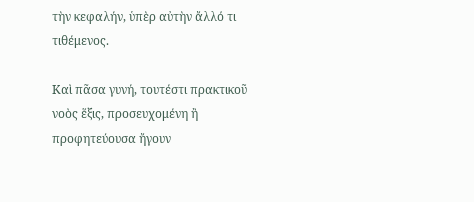τὴν κεφαλήν, ὑπὲρ αὐτὴν ἄλλό τι τιθέμενος.

Καὶ πᾶσα γυνή, τουτέστι πρακτικοῦ νοὸς ἕξις, προσευχομένη ἢ προφητεύουσα ἤγουν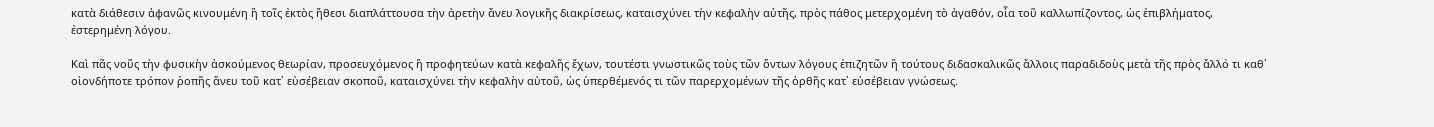κατὰ διάθεσιν ἀφανῶς κινουμένη ἢ τοῖς ἐκτὸς ἤθεσι διαπλάττουσα τὴν ἀρετὴν ἄνευ λογικῆς διακρίσεως, καταισχύνει τὴν κεφαλὴν αὐτῆς, πρὸς πάθος μετερχομένη τὸ ἀγαθόν, οἷα τοῦ καλλωπίζοντος, ὡς ἐπιβλήματος, ἐστερημένη λόγου.

Καὶ πᾶς νοῦς τὴν φυσικὴν ἀσκούμενος θεωρίαν, προσευχόμενος ἢ προφητεύων κατὰ κεφαλῆς ἔχων, τουτέστι γνωστικῶς τοὺς τῶν ὄντων λόγους ἐπιζητῶν ἢ τούτους διδασκαλικῶς ἄλλοις παραδιδοὺς μετὰ τῆς πρὸς ἄλλό τι καθ᾽ οἱονδήποτε τρόπον ῥοπῆς ἄνευ τοῦ κατ᾽ εὐσέβειαν σκοποῦ, καταισχύνει τὴν κεφαλὴν αὐτοῦ, ὡς ὑπερθέμενός τι τῶν παρερχομένων τῆς ὀρθῆς κατ᾽ εὐσέβειαν γνώσεως.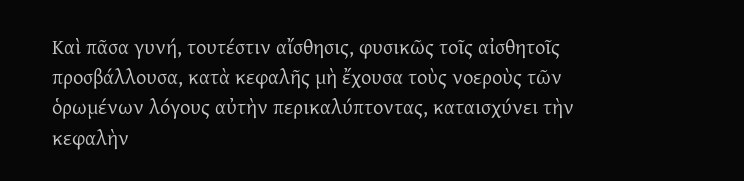Καὶ πᾶσα γυνή, τουτέστιν αἴσθησις, φυσικῶς τοῖς αἰσθητοῖς προσβάλλουσα, κατὰ κεφαλῆς μὴ ἔχουσα τοὺς νοεροὺς τῶν ὁρωμένων λόγους αὐτὴν περικαλύπτοντας, καταισχύνει τὴν κεφαλὴν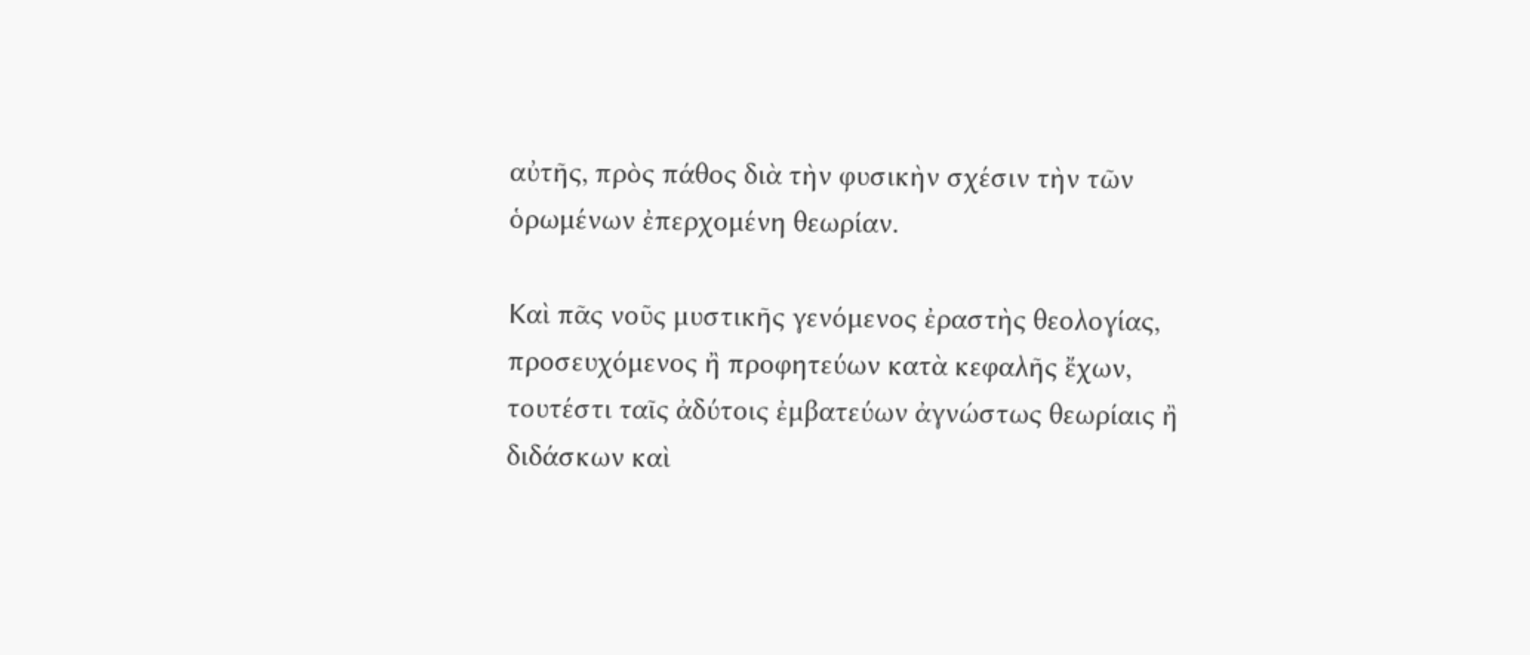αὐτῆς, πρὸς πάθος διὰ τὴν φυσικὴν σχέσιν τὴν τῶν ὁρωμένων ἐπερχομένη θεωρίαν.

Καὶ πᾶς νοῦς μυστικῆς γενόμενος ἐραστὴς θεολογίας, προσευχόμενος ἢ προφητεύων κατὰ κεφαλῆς ἔχων, τουτέστι ταῖς ἀδύτοις ἐμβατεύων ἀγνώστως θεωρίαις ἢ διδάσκων καὶ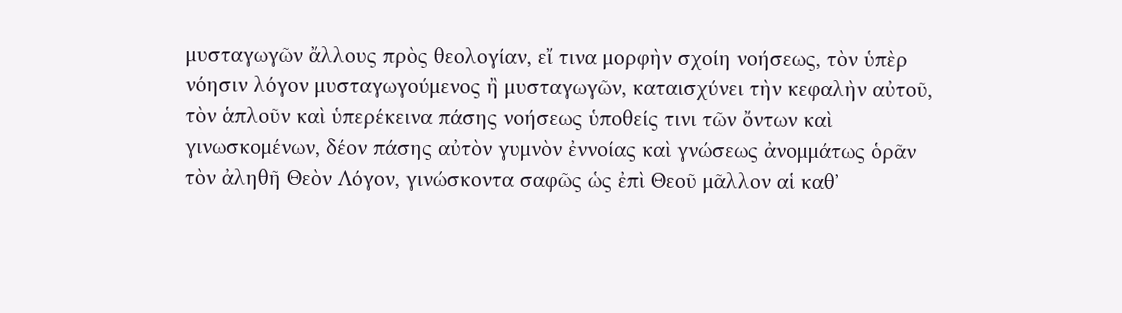μυσταγωγῶν ἄλλους πρὸς θεολογίαν, εἴ τινα μορφὴν σχοίη νοήσεως, τὸν ὑπὲρ νόησιν λόγον μυσταγωγούμενος ἢ μυσταγωγῶν, καταισχύνει τὴν κεφαλὴν αὐτοῦ, τὸν ἁπλοῦν καὶ ὑπερέκεινα πάσης νοήσεως ὑποθείς τινι τῶν ὄντων καὶ γινωσκομένων, δέον πάσης αὐτὸν γυμνὸν ἐννοίας καὶ γνώσεως ἀνομμάτως ὁρᾶν τὸν ἀληθῆ Θεὸν Λόγον, γινώσκοντα σαφῶς ὡς ἐπὶ Θεοῦ μᾶλλον αἱ καθ᾽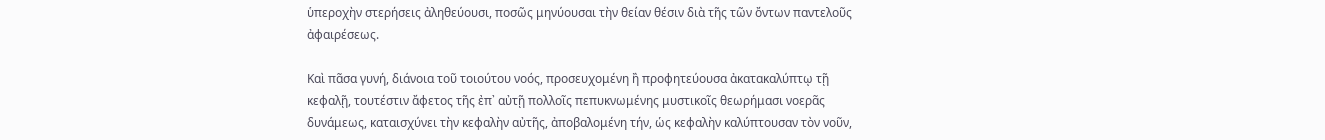ὑπεροχὴν στερήσεις ἀληθεύουσι, ποσῶς μηνύουσαι τὴν θείαν θέσιν διὰ τῆς τῶν ὄντων παντελοῦς ἀφαιρέσεως.

Καὶ πᾶσα γυνή, διάνοια τοῦ τοιούτου νοός, προσευχομένη ἢ προφητεύουσα ἀκατακαλύπτῳ τῇ κεφαλῇ, τουτέστιν ἄφετος τῆς ἐπ᾽ αὐτῇ πολλοῖς πεπυκνωμένης μυστικοῖς θεωρήμασι νοερᾶς δυνάμεως, καταισχύνει τὴν κεφαλὴν αὐτῆς, ἀποβαλομένη τήν, ὡς κεφαλὴν καλύπτουσαν τὸν νοῦν,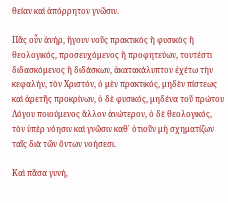θείαν καὶ ἀπόρρητον γνῶσιν.

Πᾶς οὖν ἀνήρ, ἤγουν νοῦς πρακτικὸς ἢ φυσικὸς ἢ θεολογικός, προσευχόμενος ἢ προφητεύων, τουτέστι διδασκόμενος ἢ διδάσκων, ἀκατακάλυπτον ἐχέτω τὴν κεφαλήν, τὸν Χριστόν, ὁ μὲν πρακτικός, μηδὲν πίστεως καὶ ἀρετῆς προκρίνων, ὁ δὲ φυσικός, μηδένα τοῦ πρώτου Λόγου ποιούμενος ἄλλον ἀνώτερον, ὁ δὲ θεολογικός, τὸν ὑπὲρ νόησιν καὶ γνῶσιν καθ᾽ ὁτιοῦν μὴ σχηματίζων ταῖς διὰ τῶν ὄντων νοήσεσι.

Καὶ πᾶσα γυνή,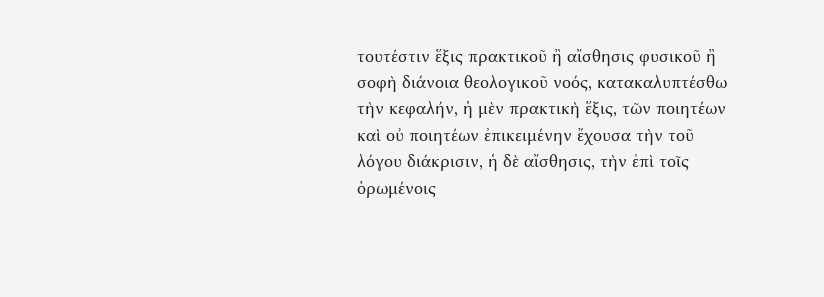τουτέστιν ἕξις πρακτικοῦ ἢ αἴσθησις φυσικοῦ ἢ σοφὴ διάνοια θεολογικοῦ νοός, κατακαλυπτέσθω τὴν κεφαλήν, ἡ μὲν πρακτικὴ ἕξις, τῶν ποιητέων καὶ οὐ ποιητέων ἐπικειμένην ἔχουσα τὴν τοῦ λόγου διάκρισιν, ἡ δὲ αἴσθησις, τὴν ἐπὶ τοῖς ὁρωμένοις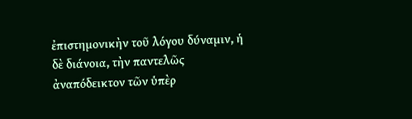ἐπιστημονικὴν τοῦ λόγου δύναμιν, ἡ δὲ διάνοια, τὴν παντελῶς ἀναπόδεικτον τῶν ὑπὲρ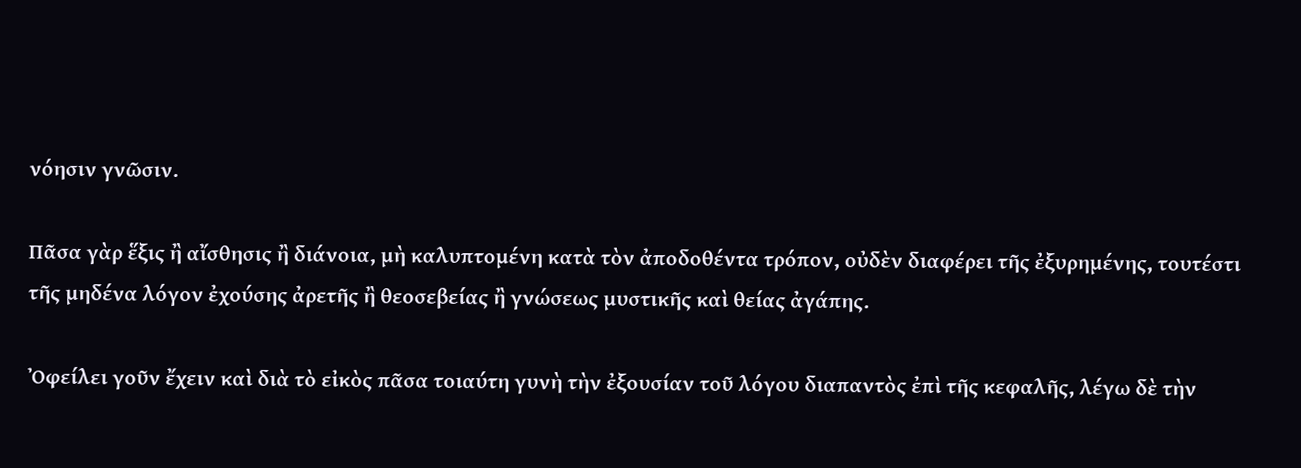νόησιν γνῶσιν.

Πᾶσα γὰρ ἕξις ἢ αἴσθησις ἢ διάνοια, μὴ καλυπτομένη κατὰ τὸν ἀποδοθέντα τρόπον, οὐδὲν διαφέρει τῆς ἐξυρημένης, τουτέστι τῆς μηδένα λόγον ἐχούσης ἀρετῆς ἢ θεοσεβείας ἢ γνώσεως μυστικῆς καὶ θείας ἀγάπης.

Ὀφείλει γοῦν ἔχειν καὶ διὰ τὸ εἰκὸς πᾶσα τοιαύτη γυνὴ τὴν ἐξουσίαν τοῦ λόγου διαπαντὸς ἐπὶ τῆς κεφαλῆς, λέγω δὲ τὴν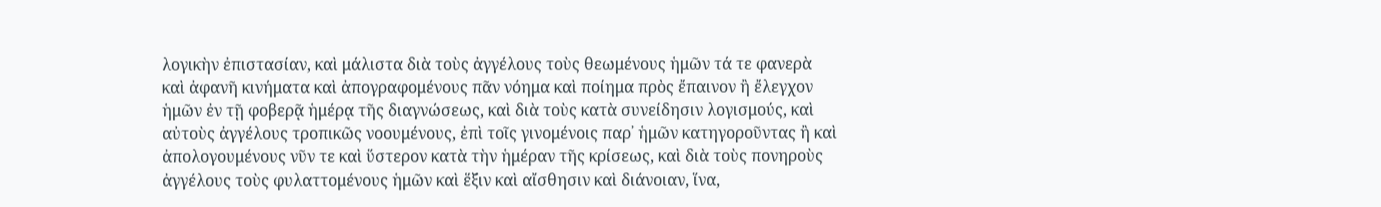λογικὴν ἐπιστασίαν, καὶ μάλιστα διὰ τοὺς ἀγγέλους τοὺς θεωμένους ἡμῶν τά τε φανερὰ καὶ ἀφανῆ κινήματα καὶ ἀπογραφομένους πᾶν νόημα καὶ ποίημα πρὸς ἔπαινον ἢ ἔλεγχον ἡμῶν ἐν τῇ φοβερᾷ ἡμέρᾳ τῆς διαγνώσεως, καὶ διὰ τοὺς κατὰ συνείδησιν λογισμούς, καὶ αὐτοὺς ἀγγέλους τροπικῶς νοουμένους, ἐπὶ τοῖς γινομένοις παρ᾽ ἡμῶν κατηγοροῦντας ἢ καὶ ἀπολογουμένους νῦν τε καὶ ὕστερον κατὰ τὴν ἡμέραν τῆς κρίσεως, καὶ διὰ τοὺς πονηροὺς ἀγγέλους τοὺς φυλαττομένους ἡμῶν καὶ ἕξιν καὶ αἴσθησιν καὶ διάνοιαν, ἵνα,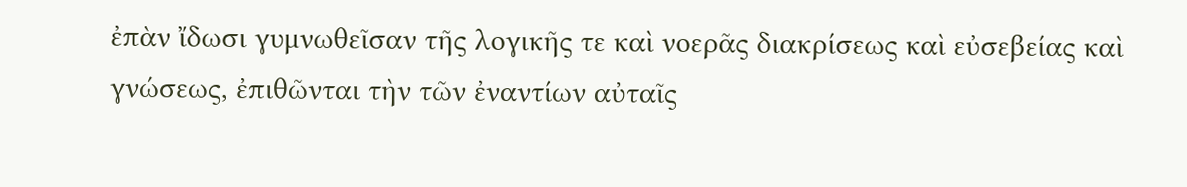ἐπὰν ἴδωσι γυμνωθεῖσαν τῆς λογικῆς τε καὶ νοερᾶς διακρίσεως καὶ εὐσεβείας καὶ γνώσεως, ἐπιθῶνται τὴν τῶν ἐναντίων αὐταῖς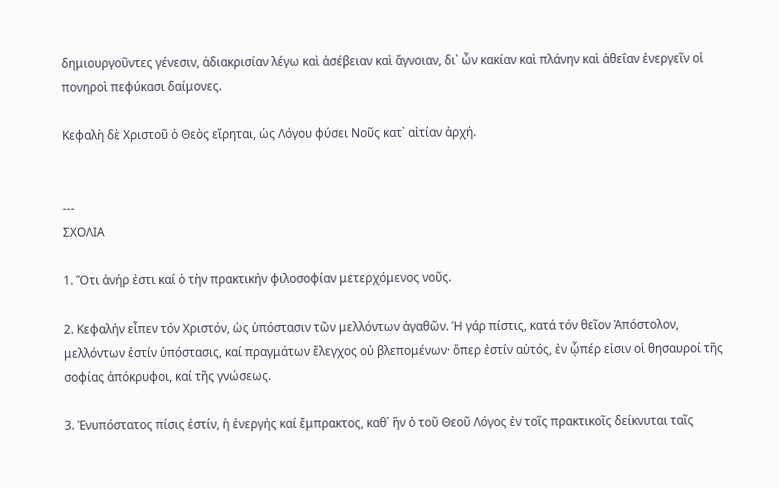δημιουργοῦντες γένεσιν, ἀδιακρισίαν λέγω καὶ ἀσέβειαν καὶ ἄγνοιαν, δι᾽ ὧν κακίαν καὶ πλάνην καὶ ἀθεΐαν ἐνεργεῖν οἱ πονηροὶ πεφύκασι δαίμονες.

Κεφαλὴ δὲ Χριστοῦ ὁ Θεὸς εἴρηται, ὡς Λόγου φύσει Νοῦς κατ᾽ αἰτίαν ἀρχή.


---
ΣΧΟΛΙΑ

1. Ὅτι ἀνήρ ἐστι καί ὁ τὴν πρακτικήν φιλοσοφίαν μετερχόμενος νοῦς.

2. Κεφαλήν εἶπεν τόν Χριστόν, ὡς ὑπόστασιν τῶν μελλόντων ἀγαθῶν. Ἡ γάρ πίστις, κατά τόν θεῖον Ἀπόστολον, μελλόντων ἐστίν ὑπόστασις, καί πραγμάτων ἔλεγχος οὐ βλεπομένων· ὅπερ ἐστίν αὐτός, ἐν ᾧπέρ εἰσιν οἱ θησαυροί τῆς σοφίας ἀπόκρυφοι, καί τῆς γνώσεως.

3. Ἐνυπόστατος πίσις ἐστίν, ἡ ἐνεργής καί ἔμπρακτος, καθ᾿ ἥν ὁ τοῦ Θεοῦ Λόγος ἐν τοῖς πρακτικοῖς δείκνυται ταῖς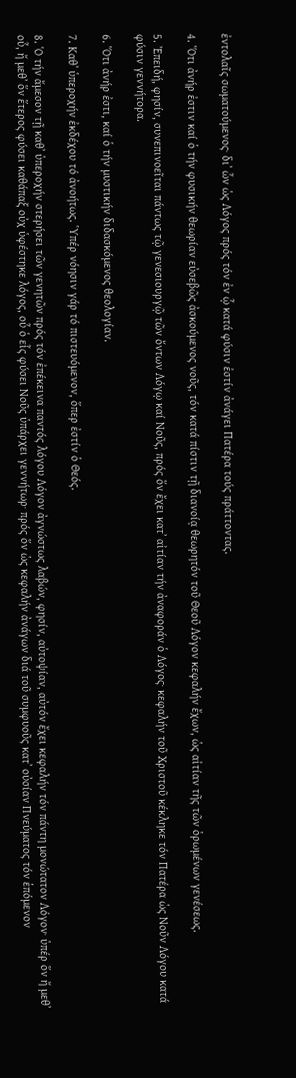ἐντολαῖς σωματούμενος· δι᾿ ὧν ὡς Λόγος πρός τόν ἐν ᾧ κατά φύσιν ἐστίν ἀνάγει Πατέρα τούς πράττοντας.

4. Ὅτι ἀνήρ ἐστιν καί ὁ τήν φυσικήν θεωρίαν εὐσεβῶς ἀσκούμενος νοῦς, τόν κατά πίστιν τῇ διανοίᾳ θεωρητόν τοῦ Θεοῦ Λόγον κεφαλήν ἔχων, ὡς αἰτίαν τῆς τῶν ὁρωμένων γενέσεως.

5. Ἐπειδή, φησίν, συνεπινοεῖται πάντως τῷ γενεσιουργῷ τῶν ὄντων Λόγῳ καί Νοῦς, πρός ὅν ἔχει κατ᾿ αἰτίαν τήν ἀναφοράν ὁ Λόγος· κεφαλήν τοῦ Χριστοῦ κέκληκε τόν Πατέρα ὡς Νοῦν Λόγου κατά φύσιν γεννήτορα.

6. Ὅτι ἀνήρ ἐστι, καί ὁ τήν μυστικήν διδασκόμενος θεολογίαν.

7. Καθ᾿ ὑπεροχήν ἐκδέχου τό ἀνοήτως. Ὑπέρ νόησιν γάρ τό πιστευόμενον, ὅπερ ἐστίν ὁ Θεός.

8. Ὁ τήν ἄμεσον τῇ καθ᾿ ὑπεροχήν στερήσει τῶν γενητῶν πρός τόν ἐπέκεινα παντός λόγου Λόγον ἀγνώστως λαβών, φησίν, αὐτοψίαν, αὐτόν ἔχει κεφαλήν τόν πάντη μονώτατον Λόγον· ὑπέρ ὅν ἤ μεθ᾿ οὗ, ἤ μεθ᾿ ὅν ἕτερος φύσει καθάπαξ οὐχ ὑφέστηκε λόγος, οὗ ὁ εἷς φύσει Νοῦς ὑπάρχει γεννήτωρ· πρός ὅν ὡς κεφαλήν ἀνάγων διά τοῦ συμφυοῦς κατ᾿ οὐσίαν Πνεύματος τόν ἑπόμενον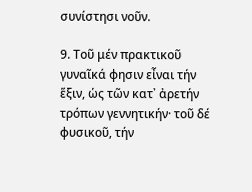συνίστησι νοῦν.

9. Τοῦ μέν πρακτικοῦ γυναῖκά φησιν εἶναι τήν ἕξιν, ὡς τῶν κατ᾿ ἀρετήν τρόπων γεννητικήν· τοῦ δέ φυσικοῦ, τήν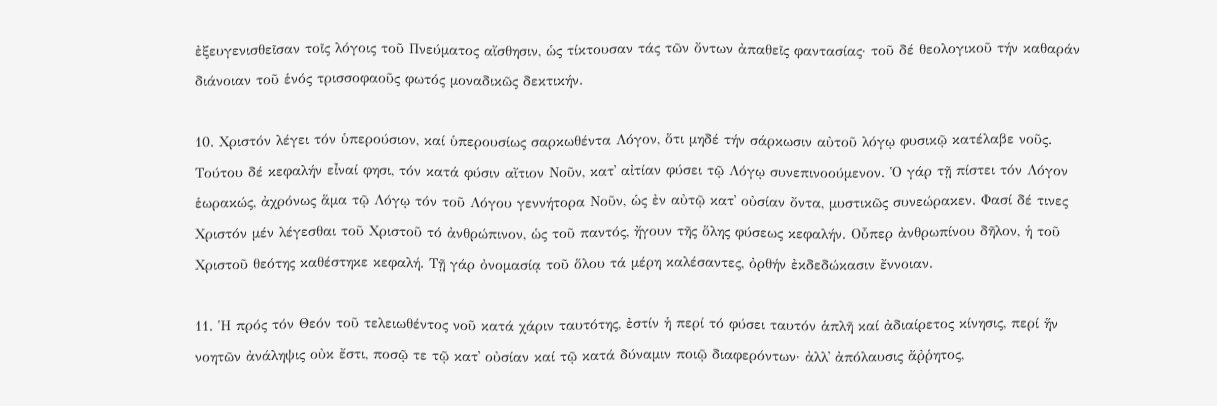ἐξευγενισθεῖσαν τοῖς λόγοις τοῦ Πνεύματος αἴσθησιν, ὡς τίκτουσαν τάς τῶν ὄντων ἀπαθεῖς φαντασίας· τοῦ δέ θεολογικοῦ τήν καθαράν διάνοιαν τοῦ ἑνός τρισσοφαοῦς φωτός μοναδικῶς δεκτικήν.

10. Χριστόν λέγει τόν ὑπερούσιον, καί ὑπερουσίως σαρκωθέντα Λόγον, ὅτι μηδέ τήν σάρκωσιν αὐτοῦ λόγῳ φυσικῷ κατέλαβε νοῦς. Τούτου δέ κεφαλήν εἶναί φησι, τόν κατά φύσιν αἴτιον Νοῦν, κατ᾿ αἰτίαν φύσει τῷ Λόγῳ συνεπινοούμενον. Ὁ γάρ τῇ πίστει τόν Λόγον ἑωρακώς, ἀχρόνως ἅμα τῷ Λόγῳ τόν τοῦ Λόγου γεννήτορα Νοῦν, ὡς ἐν αὐτῷ κατ᾿ οὐσίαν ὄντα, μυστικῶς συνεώρακεν. Φασί δέ τινες Χριστόν μέν λέγεσθαι τοῦ Χριστοῦ τό ἀνθρώπινον, ὡς τοῦ παντός, ἤγουν τῆς ὅλης φύσεως κεφαλήν. Οὗπερ ἀνθρωπίνου δῆλον, ἡ τοῦ Χριστοῦ θεότης καθέστηκε κεφαλή. Τῇ γάρ ὀνομασίᾳ τοῦ ὅλου τά μέρη καλέσαντες, ὀρθήν ἐκδεδώκασιν ἔννοιαν.

11. Ἡ πρός τόν Θεόν τοῦ τελειωθέντος νοῦ κατά χάριν ταυτότης, ἐστίν ἡ περί τό φύσει ταυτόν ἁπλῆ καί ἀδιαίρετος κίνησις, περί ἥν νοητῶν ἀνάληψις οὐκ ἔστι, ποσῷ τε τῷ κατ᾿ οὐσίαν καί τῷ κατά δύναμιν ποιῷ διαφερόντων· ἀλλ᾿ ἀπόλαυσις ἄῤῥητος,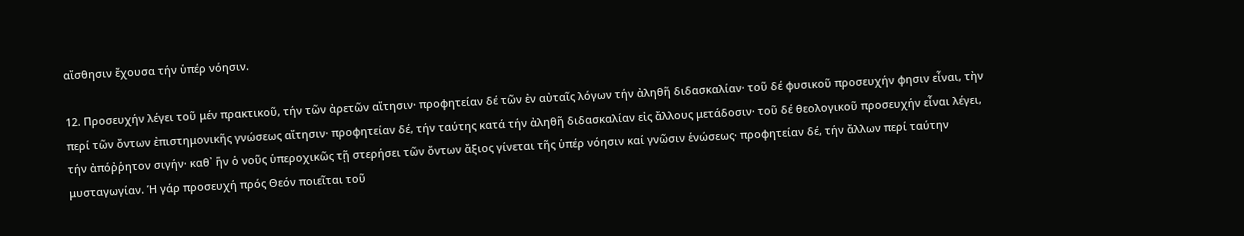αἴσθησιν ἔχουσα τήν ὑπέρ νόησιν.

12. Προσευχήν λέγει τοῦ μέν πρακτικοῦ, τήν τῶν ἀρετῶν αἴτησιν· προφητείαν δέ τῶν ἐν αὐταῖς λόγων τήν ἀληθῆ διδασκαλίαν· τοῦ δέ φυσικοῦ προσευχήν φησιν εἶναι, τὴν περί τῶν ὄντων ἐπιστημονικῆς γνώσεως αἴτησιν· προφητείαν δέ, τήν ταύτης κατά τήν ἀληθῆ διδασκαλίαν εἰς ἄλλους μετάδοσιν· τοῦ δέ θεολογικοῦ προσευχήν εἶναι λέγει, τήν ἀπόῤῥητον σιγήν· καθ᾿ ἥν ὁ νοῦς ὑπεροχικῶς τῇ στερήσει τῶν ὄντων ἄξιος γίνεται τῆς ὑπέρ νόησιν καί γνῶσιν ἑνώσεως· προφητείαν δέ, τήν ἄλλων περί ταύτην μυσταγωγίαν. Ἡ γάρ προσευχή πρός Θεόν ποιεῖται τοῦ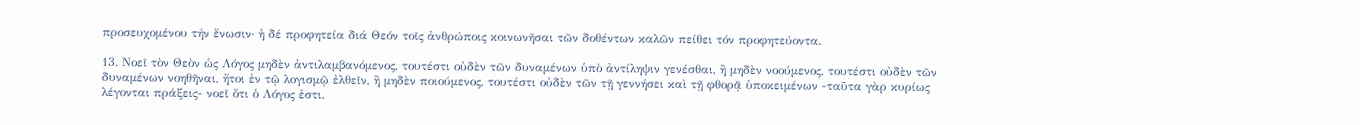προσευχομένου τήν ἕνωσιν· ἡ δέ προφητεία διά Θεόν τοῖς ἀνθρώποις κοινωνῆσαι τῶν δοθέντων καλῶν πείθει τόν προφητεύοντα.

13. Νοεῖ τὸν Θεὸν ὡς Λόγος μηδὲν ἀντιλαμβανόμενος, τουτέστι οὐδὲν τῶν δυναμένων ὑπὸ ἀντίληψιν γενέσθαι, ἢ μηδὲν νοούμενος, τουτέστι οὐδὲν τῶν δυναμένων νοηθῆναι, ἤτοι ἐν τῷ λογισμῷ ἐλθεῖν, ἢ μηδὲν ποιούμενος, τουτέστι οὐδὲν τῶν τῇ γεννήσει καὶ τῇ φθορᾷ ὑποκειμένων -ταῦτα γὰρ κυρίως λέγονται πράξεις- νοεῖ ὅτι ὁ Λόγος ἐστι.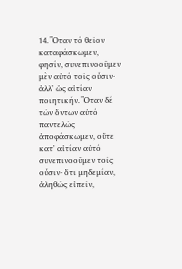14. Ὅταν τό θεῖον καταφάσκωμεν, φησίν, συνεπινοοῦμεν μὲν αὐτό τοῖς οὖσιν· ἀλλ᾿ ὡς αἰτίαν ποιητικήν. Ὅταν δέ τῶν ὄντων αὐτό παντελῶς ἀποφάσκωμεν, οὔτε κατ᾿ αἰτίαν αὐτό συνεπινοοῦμεν τοῖς οὖσιν· ὅτι μηδεμίαν, ἀληθῶς εἰπεῖν,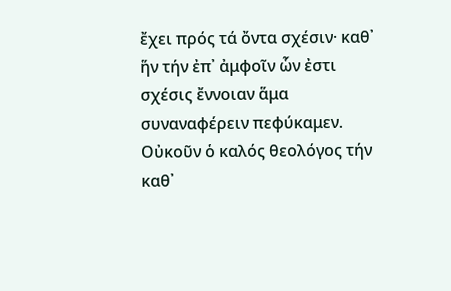ἔχει πρός τά ὄντα σχέσιν· καθ᾿ ἥν τήν ἐπ᾿ ἀμφοῖν ὧν ἐστι σχέσις ἔννοιαν ἅμα συναναφέρειν πεφύκαμεν. Οὐκοῦν ὁ καλός θεολόγος τήν καθ᾿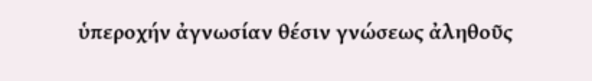ὑπεροχήν ἀγνωσίαν θέσιν γνώσεως ἀληθοῦς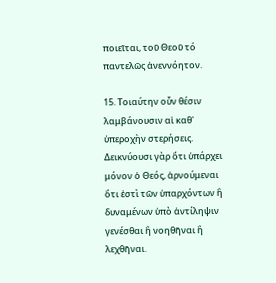ποιεῖται, τοῦ Θεοῦ τό παντελῶς ἀνεννόητον.

15. Τοιαύτην οὖν θέσιν λαμβάνουσιν αἱ καθ' ὑπεροχὴν στερήσεις. Δεικνύουσι γὰρ ὅτι ὑπάρχει μόνον ὁ Θεός, ἀρνούμεναι ὅτι ἐστὶ τῶν ὑπαρχόντων ἢ δυναμένων ὑπὸ ἀντίληψιν γενέσθαι ἢ νοηθῆναι ἢ λεχθῆναι.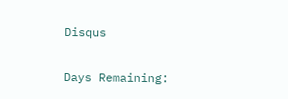Disqus

Days Remaining: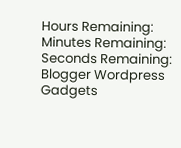Hours Remaining:
Minutes Remaining:
Seconds Remaining:
Blogger Wordpress Gadgets